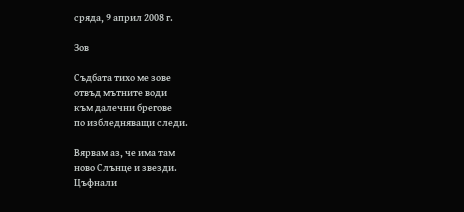сряда, 9 април 2008 г.

Зов

Съдбата тихо ме зове
отвъд мътните води
към далечни брегове
по избледняващи следи.

Вярвам аз, че има там
ново Слънце и звезди.
Цъфнали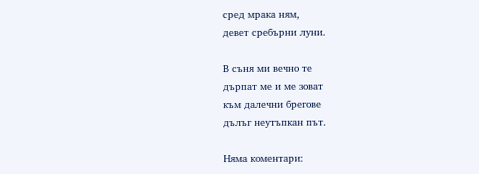сред мрака ням,
девет сребърни луни.

В съня ми вечно те
дърпат ме и ме зоват
към далечни брегове
дълъг неутъпкан път.

Няма коментари: